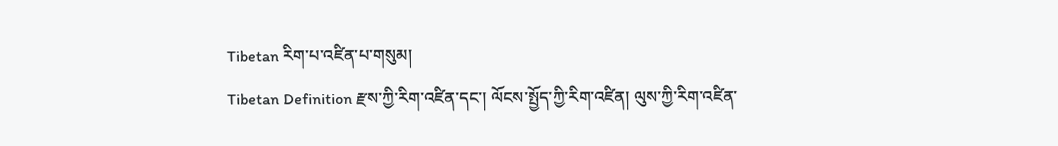Tibetan རིག་པ་འཛིན་པ་གསུམ།
Tibetan Definition རྫས་ཀྱི་རིག་འཛིན་དང་། ལོངས་སྤྱོད་ཀྱི་རིག་འཛིན། ལུས་ཀྱི་རིག་འཛིན་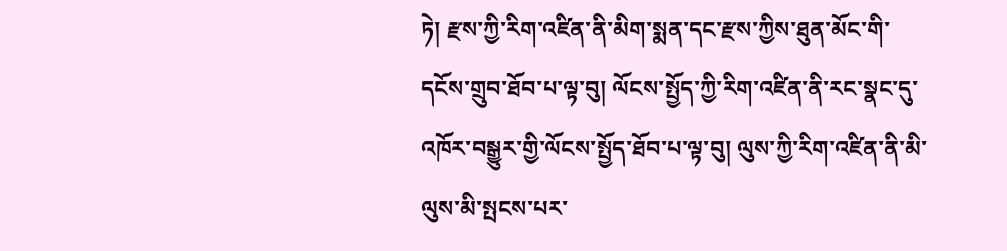ཏེ། རྫས་ཀྱི་རིག་འཛིན་ནི་མིག་སྨན་དང་རྫས་ཀྱིས་ཐུན་མོང་གི་དངོས་གྲུབ་ཐོབ་པ་ལྟ་བུ། ལོངས་སྤྱོད་ཀྱི་རིག་འཛིན་ནི་རང་སྣང་དུ་འཁོར་བསྒྱུར་གྱི་ལོངས་སྤྱོད་ཐོབ་པ་ལྟ་བུ། ལུས་ཀྱི་རིག་འཛིན་ནི་མི་ལུས་མི་སྤངས་པར་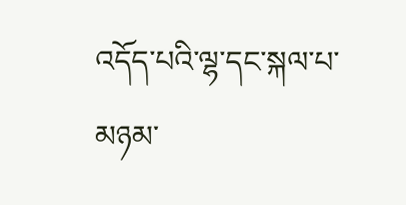འདོད་པའི་ལྷ་དང་སྐལ་པ་མཉམ་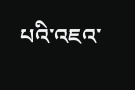པའི་འཇའ་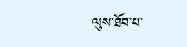ལུས་ཐོབ་པ་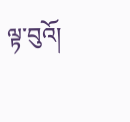ལྟ་བུའོ།